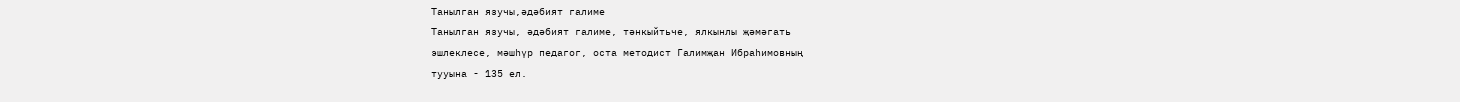Танылган язучы,әдәбият галиме
Танылган язучы, әдәбият галиме, тәнкыйтьче, ялкынлы җәмәгать
эшлеклесе, мәшһүр педагог, оста методист Галимҗан Ибраһимовның
тууына - 135 ел.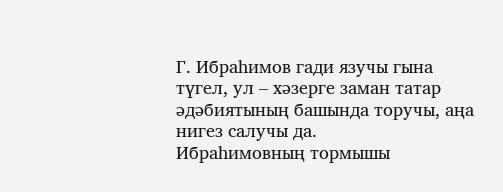Г. Ибраһимов гади язучы гына түгел, ул – хәзерге заман татар әдәбиятының башында торучы, аңа нигез салучы да.
Ибраһимовның тормышы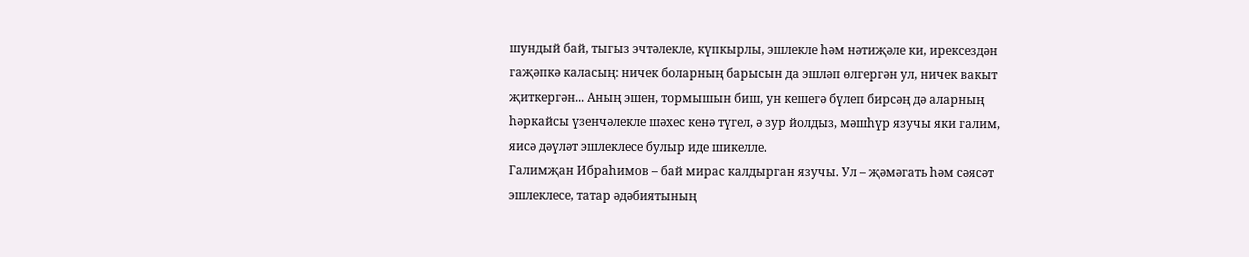шундый бай, тыгыз эчтәлекле, күпкырлы, эшлекле һәм нәтиҗәле ки, ирексездән гаҗәпкә каласың: ничек боларның барысын да эшләп өлгергән ул, ничек вакыт җиткергән... Аның эшен, тормышын биш, ун кешегә бүлеп бирсәң дә аларның һәркайсы үзенчәлекле шәхес кенә түгел, ә зур йолдыз, мәшһүр язучы яки галим, яисә дәүләт эшлеклесе булыр иде шикелле.
Галимҗан Ибраһимов – бай мирас калдырган язучы. Ул – җәмәгать һәм сәясәт эшлеклесе, татар әдәбиятының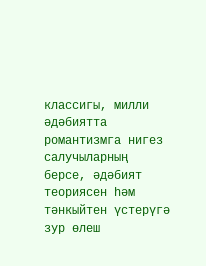классигы, милли әдәбиятта романтизмга нигез салучыларның берсе, әдәбият теориясен һәм тәнкыйтен үстерүгә зур өлеш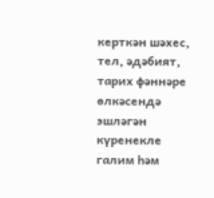керткән шәхес, тел, әдәбият, тарих фәннәре өлкәсендә эшләгән күренекле галим һәм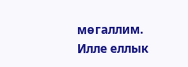мөгаллим.
Илле еллык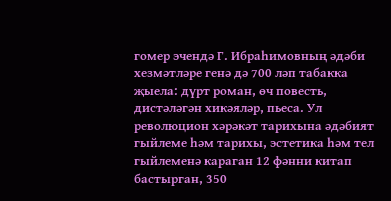гомер эчендә Г. Ибраһимовның әдәби хезмәтләре генә дә 700 ләп табакка җыела: дүрт роман, өч повесть, дистәләгән хикәяләр, пьеса. Ул революцион хәрәкәт тарихына әдәбият гыйлеме һәм тарихы, эстетика һәм тел гыйлеменә караган 12 фәнни китап бастырган, 350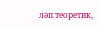ләп теоретик,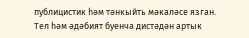публицистик һәм тәнкыйть мәкаләсе язган. Тел һәм әдәбият буенча дистәдән артык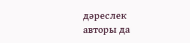дәреслек авторы да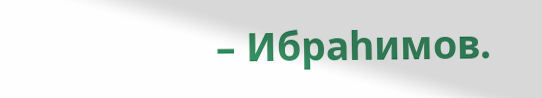– Ибраһимов.